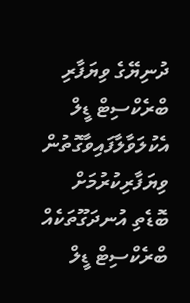ދުނިޔޭގެ ވިޔަފާރި
ބްރެކްސިޓް ޑީލް އެކުލަވާލާފައިވާގޮތުން ވިޔަފާރިކުރުމަށް ބޮޑެތި އުނދަގޫތަކެއް
ބްރެކްސިޓް ޑީލް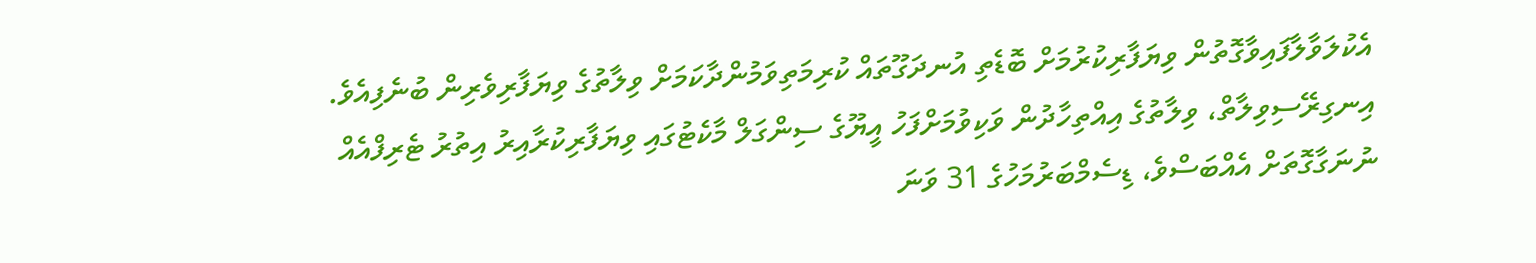އެކުލަވާލާފައިވާގޮތުން ވިޔަފާރިކުރުމަށް ބޮޑެތި އުނދަގޫތައް ކުރިމަތިވަމުންދާކަމަށް ވިލާތުގެ ވިޔަފާރިވެރިން ބުނެފިއެވެ.
އިނގިރޭސިވިލާތް، ވިލާތުގެ އިއްތިހާދުން ވަކިވުމަށްފަހު އީޔޫގެ ސިންގަލް މާކެޓުގައި ވިޔަފާރިކުރާއިރު އިތުރު ޓެރިފްއެއް ނުނަގާގޮތަށް އެއްބަސްވެ، ޑިސެމްބަރުމަހުގެ 31 ވަނަ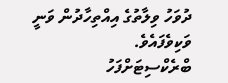ދުވަހު ވިލާތުގެ އިއްތިހާދުން ވަނީ ވަކިވެފައެވެ.
ބްރެކްސިޓަށްފަހު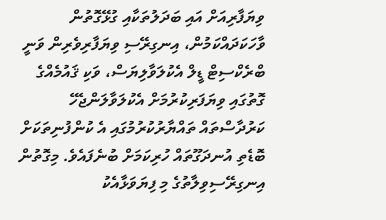ވިޔަފާރިއަށް އައި ބަދަލުތަކާއި ގުޅޭގޮތުން ވާހަކަދައްކަމުން، އިނގިރޭސި ވިޔަފާރިވެރިން ވަނީ ބްރެކްސިޓް ޑީލް އެކުލަވާލިޔަސް، ވަކި ޤައުމެއްގެ ގޮތުގައި ވިޔަފަރިކުރުމަށް އެކުލަވާލަންޖެހޭ ކަރުދާސްތައް ތައްޔާރުކުރުމުގައި އެ ކުންފުނިތަކަށް ބޮޑެތި އުނދަގޫތައް ހުރިކަމަށް ބުނެފައެވެ. މިގޮތުން އިނގިރޭސިވިލާތުގެ މި ފިޔަވަޅާއެކު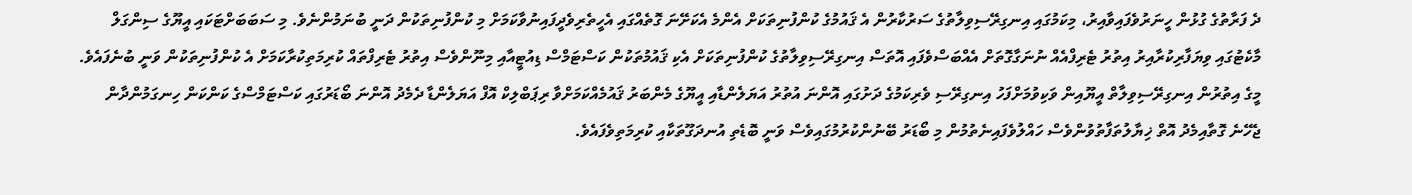ދެ ފަރާތުގެ ގުޅުން ހީނަރުވެފައިވާއިރު، މިކަމުގައި އިނގިރޭސިވިލާތުގެ ސަރުކާރުން އެ ޤައުމުގެ ކުންފުނިތަކަށް އެންމެ އެކަށޭނަ ގޮތެއްގައި އެހީތެރިވެދީފައިނުވާކަމަށް މި ކުންފުނިތަކުން ދަނީ ބުނަމުންނެވެ. މި ސަބަބަށްޓަކައި އީޔޫގެ ސިންގަލް މާކެޓުގައި ވިޔަފާރިކުރާއިރު އިތުރު ޓެރިފްއެއް ނުނަގާގޮތަށް އެއްބަސްވެފައި އޮތަސް އިނގިރޭސިވިލާތުގެ ކުންފުނިތަކަށް އެކި ޤައުމުތަކުން ކަސްޓަމްސް ޑިއުޓީއާއި މިނޫންވެސް އިތުރު ޓެރިފްތައް ކުރިމަތިކުރާކަމަށް އެ ކުންފުނިތަކުން ވަނީ ބުނެފައެވެ.
މީގެ އިތުރުން އިނގިރޭސިވިލާތް އީޔޫއިން ވަކިވުމަށްފަހު އިނގިރޭސި ވެރިކަމުގެ ދަށުގައި އޮންނަ އުތުރު އަޔަލެންޑާއި އީޔޫގެ މެންބަރު ޤައުމެއްކަމަށްވާ ރިޕަބްލިކް އޮފް އަޔަލެންޑާ ދެމެދު އޮންނަ ބޯޑަރުގައި ކަސްޓަމްސްގެ ކަންކަން ހިނގަމުންދާން ޖެހޭނެ ގޮތާއިމެދު އޮތް ޚިޔާލުތަފާތުވުންވެސް ހައްލުވެފައިނެތުމުން މި ބޯޑަރު ބޭނުންކުރުމުގައިވެސް ވަނީ ބޮޑެތި އުނދަގޫތަކާއި ކުރިމަތިވެފައެވެ.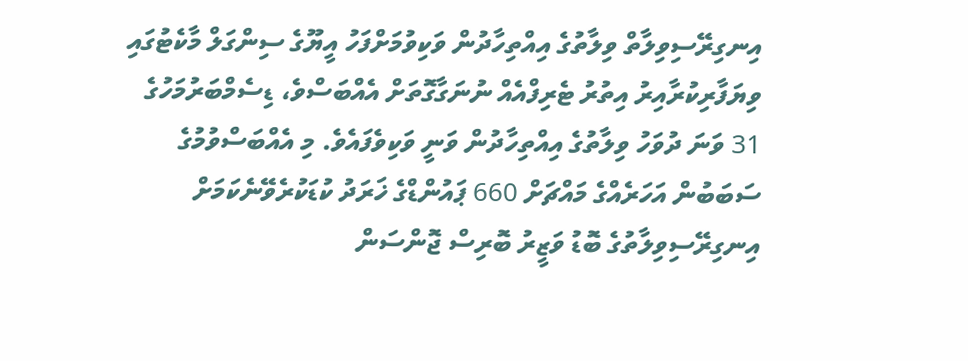އިނގިރޭސިވިލާތް ވިލާތުގެ އިއްތިހާދުން ވަކިވުމަށްފަހު އީޔޫގެ ސިންގަލް މާކެޓުގައި ވިޔަފާރިކުރާއިރު އިތުރު ޓެރިފްއެއް ނުނަގާގޮތަށް އެއްބަސްވެ، ޑިސެމްބަރުމަހުގެ 31 ވަނަ ދުވަހު ވިލާތުގެ އިއްތިހާދުން ވަނީ ވަކިވެފައެވެ. މި އެއްބަސްވުމުގެ ސަބަބުން އަހަރެއްގެ މައްޗަށް 660 ޕައުންޑްގެ ޚަރަދު ކުޑަކުރެވޭނެކަމަށް އިނގިރޭސިވިލާތުގެ ބޮޑު ވަޒީރު ބޮރިސް ޖޮންސަން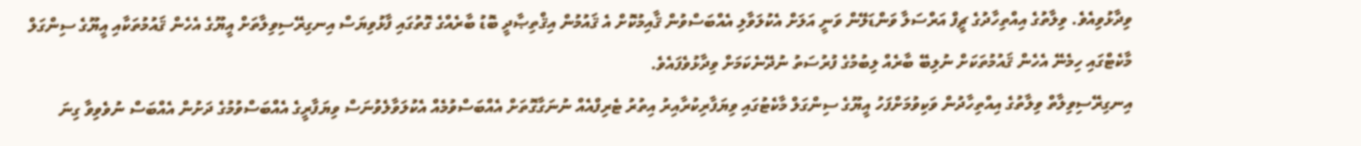ވިދާޅުވިއެވެ. ވިލާތުގެ އިއްތިހާދުގެ ޗީފް އަރްސަލާ ވަންޑަލޭން ވަނީ އަލަށް އެކުލަވާލި އެއްބަސްވުން ޤާއިމުކޮށް އެ ޤައުމުން އިޤްތިޞާދީ ބޮޑު ބާރެއްގެ ގޮތުގައި ފާޅުވިޔަސް އިނގިރޭސިވިލާތަށް އީޔޫގެ އެހެން ޤައުމުތަކާއި އީޔޫގެ ސިންގަލް މާކެޓްގައި ހިމެނޭ އެހެން ޤައުމުތަކަށް ނުލިބޭ ބާރެއް ލިބުމުގެ ފުރުސަތު ނުދޭނެކަމަށް ވިދާޅުވެފައެވެ.
އިނގިރޭސިވިލާތް ވިލާތުގެ އިއްތިހާދުން ވަކިވުމަށްފަހު އީޔޫގެ ސިންގަލް މާކެޓުގައި ވިޔަފާރިކުރާއިރު އިތުރު ޓެރިފްއެއް ނުނަގާގޮތަށް އެއްބަސްވުމެއް އެކުލަވާލެވުނަސް ވިޔަފާރީގެ އެއްބަސްވުމުގެ ދަށުން އެއްބަސް ނުވެވިވާ ގިނަ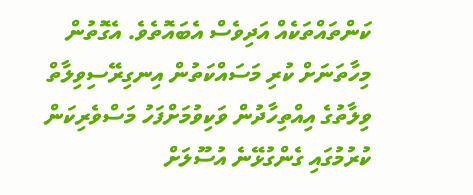ކަންތައްތަކެއް އަދިވެސް އެބައޮތެވެ. އެގޮތުން މިހާތަނަށް ކުރި މަސައްކަތުން އިނގިރޭސިވިލާތް ވިލާތުގެ އިއްތިހާދުން ވަކިވުމަށްފަހު މަސްވެރިކަން ކުރުމުގައި ގެންގުޅޭނެ އުސޫލަށް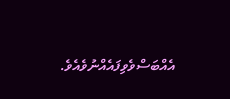އެއްބަސްވެވިފައެއްނުވެއެވެ.